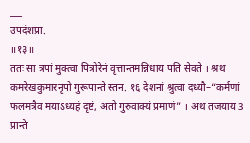___
उपदंशप्रा.
॥१३॥
ततः सा त्रपां मुक्त्वा पित्रोरेनं वृत्तान्तमन्निधाय पति सेवते । श्रथ कमरेखकुमारनृपो गुरूपान्ते स्तन. १६ देशनां श्रुत्वा दध्यौ–“कर्मणां फलमत्रैव मयाऽध्यहं दृष्टं, अतो गुरुवाक्यं प्रमाणं” । अथ तजयाय 3 प्रान्ते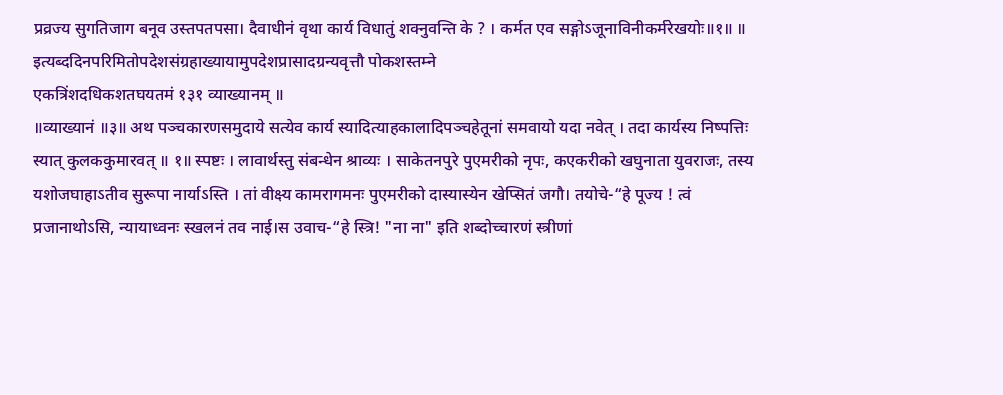प्रव्रज्य सुगतिजाग बनूव उस्तपतपसा। दैवाधीनं वृथा कार्य विधातुं शक्नुवन्ति के ? । कर्मत एव सङ्गोऽजूनाविनीकर्मरेखयोः॥१॥ ॥ इत्यब्ददिनपरिमितोपदेशसंग्रहाख्यायामुपदेशप्रासादग्रन्यवृत्तौ पोकशस्तम्ने
एकत्रिंशदधिकशतघयतमं १३१ व्याख्यानम् ॥
॥व्याख्यानं ॥३॥ अथ पञ्चकारणसमुदाये सत्येव कार्य स्यादित्याहकालादिपञ्चहेतूनां समवायो यदा नवेत् । तदा कार्यस्य निष्पत्तिः स्यात् कुलककुमारवत् ॥ १॥ स्पष्टः । लावार्थस्तु संबन्धेन श्राव्यः । साकेतनपुरे पुएमरीको नृपः, कएकरीको खघुनाता युवराजः, तस्य यशोजघाहाऽतीव सुरूपा नार्याऽस्ति । तां वीक्ष्य कामरागमनः पुएमरीको दास्यास्येन खेप्सितं जगौ। तयोचे-“हे पूज्य ! त्वं प्रजानाथोऽसि, न्यायाध्वनः स्खलनं तव नाई।स उवाच-“हे स्त्रि! "ना ना" इति शब्दोच्चारणं स्त्रीणां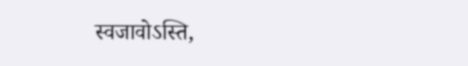स्वजावोऽस्ति,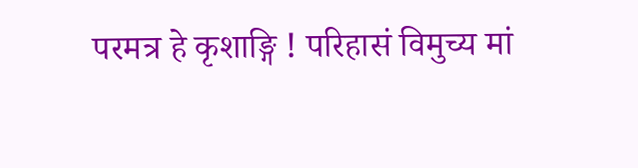परमत्र हे कृशाङ्गि ! परिहासं विमुच्य मां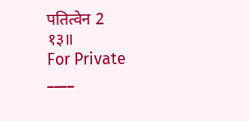पतित्वेन 2
१३॥
For Private
____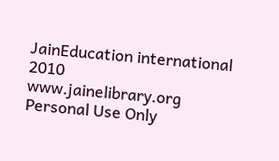JainEducation international 2010
www.jainelibrary.org
Personal Use Only